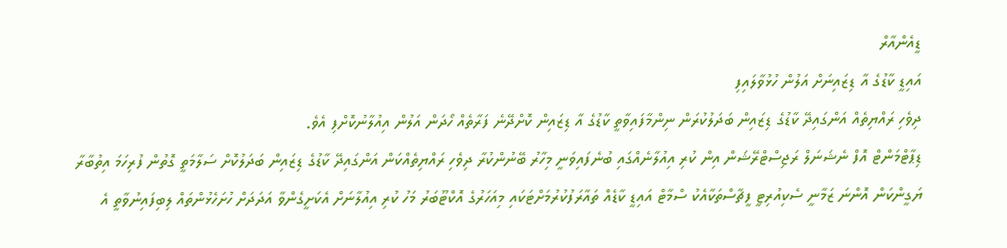ޑީއެންއާރް
އައިޑީ ކާޑުގެ އާ ޑިޒައިނަށް އަލުން ހުޅުވާލައިފި
ދިވެހި ރައްޔިތެއް އަންގައިދޭ ކާޑުގެ ޑިޒައިން ބަދަލުކުރަން ނިންމާފައިވާތީ ކާޑުގެ އާ ޑިޒައިން ކޮށްދޭނެ ފަރާތެއް ހޯދަން އަލުން އިއުލާނުކޮށްފި އެވެ.
ޑިޕާޓްމަންޓް އޮފް ނެޝަނަލް ރަޖިސްޓްރޭޝަން އިން ކުރި އިއުލާނެއްގައި ބުނެފައިވަނީ މިހާރު ބޭނުންކުރާ ދިވެހި ރައްޔިތެއްކަން އަންގައިދޭ ކާޑުގެ ޑިޒައިން ބަދަލުކޮށް ސަލާމަތީ ގޮތުން ފުރިހަމަ އިތުބާރާ ޔަގީންކަން އޮންނަ ޒަމާނީ ސެކިއުރިޓީ ފީޗާސްތަކާއެކު ސްމާޓް އައިޑީ ކާޑެއް ތައާރަފުކުރުމަށްޓަކައި މިއަހަރުގެ އޮކްޓޫބަރު މަހު ކުރި އިއުލާނަށް އެކަށީގެންވާ އަދަދަށް ހުށަހެޅުންތައް ލިބިފައިނުވާތީ އެ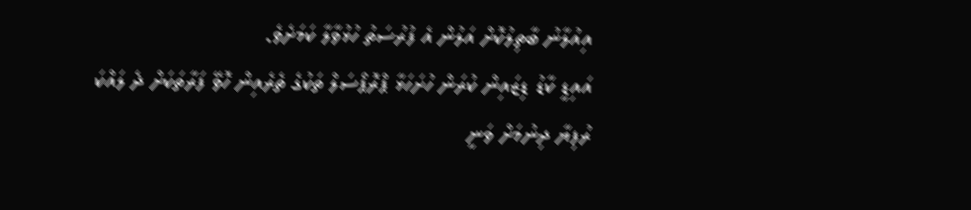އިއުލާނު ބާތިލުކޮށް އަލުން އެ ފުރުސަތު ހުޅުވާލާ ކަމަށެވެ.
އައިޑީ ކާޑު ޑިޒައިން ކުރަން ހުށަހަޅާ ޕްރޮޕޯސަލް ތަކުގެ ތެރެއިން ހޮވޭ ފަރާތަކަށް ދެ ލައްކަ ރުފިޔާ ދިނުމަށް ވަނީ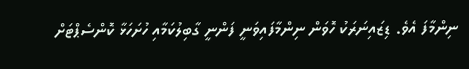ނިންމާފަ އެވެ. ޑިޒައިނަރަކު ހޮވަން ނިންމާފައިވަނީ ފަންނީ ގާބިލުކަމާއި ހުށަހަޅާ ކޮންސެޕްޓަށް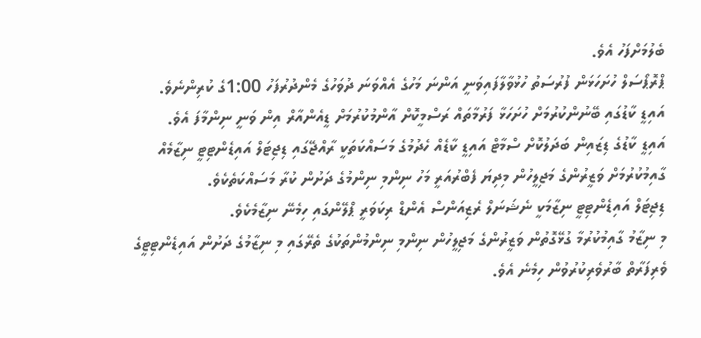ބެލުމަށްފަހު އެވެ.
ޕްރޮޕޯސަލް ހުށަހަޅަން ފުރުސަތު ހުޅުވާލާފައިވަނީ އަންނަ މަހުގެ އެއްވަނަ ދުވަހުގެ މެންދުރުފަހު 1:00ގެ ކުރިންނެވެ.
އައިޑީ ކާޑުގައި ބޭނުންކުރުމަށް ހުށަހަޅާ ފަރުމާތައް ރަސްމީކޮށް އާންމުކުރުމަށް ޑީއެންއާރް އިން ވަނީ ނިންމާފަ އެވެ.
އައިޑީ ކާޑުގެ ޑިޒައިން ބަދަލުކޮށް ސްމާޓް އައިޑީ ކާޑެއް ހެދުމުގެ މަސައްކަތަކީ ރާއްޖޭގައި ޑިޖިޓަލް އައިޑެންޓިޓީ ނިޒާމެއް ގާއިމުކުރުމަށް ވަޒީރުންގެ މަޖިލީހުން މިދިޔަ ފެބްރުއަރީ މަހު ނިންމި ނިންމުގެ ދަށުން ކުރާ މަސައްކަތެކެވެ.
ޑިޖިޓަލް އައިޑެންޓިޓީ ނިޒާމަކީ ނެޝަނަލް ރެޒިއަންސް އެންޑް ރިކަވަރީ ޕްލޭންގައި ހިމެނޭ ނިޒާމެކެވެ.
މި ނިޒާމު ގާއިމުކުރުމާ ގުޅޭގޮތުން ވަޒީރުންގެ މަޖިލީހުން ނިންމި ނިންމުންތަކުގެ ތެރޭގައި މި ނިޒާމުގެ ދަށުން އައިޑެންޓިޓީގެ ވެރިފަރާތް ބާރުވެރިކުރުވުން ހިމެނެ އެވެ.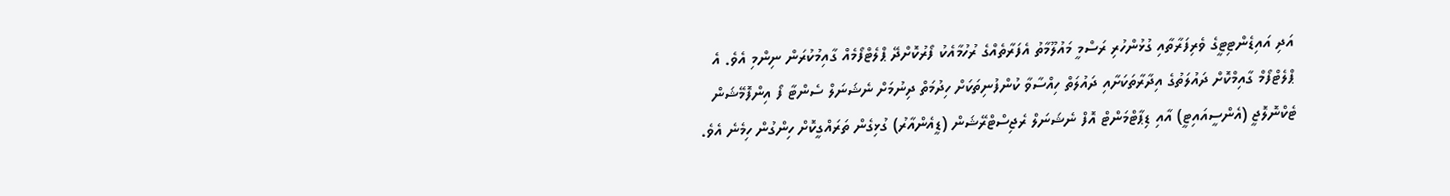އަދި އައިޑެންޓިޓީގެ ވެރިފަރާތާއި ގުޅުންހުރި ރަސްމީ މައުލޫމާތު އެފަރާތެއްގެ ރުހުމާއެކު ފޯރުކޮށްދޭ ޕްލެޓްފޯމެއް ގާއިމުކުރަން ނިންމި އެވެ. އެ ޕްލެޓްފޯމް ގާއިމްކޮށް ދައުލަތުގެ އިދާރާތަކަށާއި ދައުލަތް ހިއްސާވާ ކުންފުނިތަކަށް ހިދުމަތް ދިނުމަށް ނެޝަނަލް ސެންޓާ ފޯ އިންފޮމޭޝަން ޓެކްނޮލޮޖީ (އެންސީއައިޓީ) އާއި ޑިޕާޓްމަންޓް އޮފް ނެޝަނަލް ރެޖިސްޓްރޭޝަން (ޑީއެންއާރު) ގުޅިގެން ތަރައްގީކޮށް ހިންގުން ހިމެނެ އެވެ.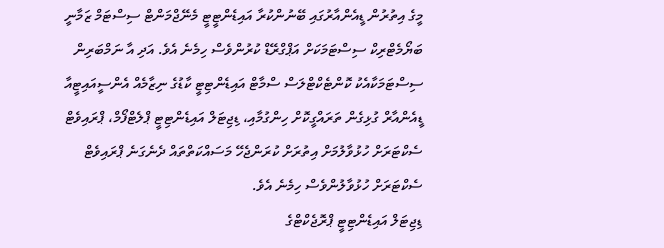މީގެ އިތުރުން ޑީއެންއާރުގައި ބޭނުންކުރާ އައިޑެންޓީޓީ މެނޭޖްމަންޓް ސިސްޓަމް ޒަމާނީ ބަޔޯމެޓްރިކް ސިސްޓަމަކަށް އަޕްގްރޭޑް ކުރުންވެސް ހިމެނެ އެވެ. އަދި އާ ނަމްބަރިން ސިސްޓަމަކާއެކު ކޮންޓެކްޓްލަސް ސްމާޓް އައިޑެންޓިޓީ ކާޑުގެ ނިޒާމެއް އެންސީއައިޓީއާ ޑީއެންއާރް ގުޅިގެން ތަރައްގީކޮށް ހިންގުމާއި، ޑިޖިޓަލް އައިޑެންޓިޓީ ޕްލެޓްފޯމް، ޕްރައިވެޓް ސެކްޓަރަށް ހުޅުވާލުމަށް އިތުރަށް ކުރަންޖެހޭ މަސައްކަތްތައް ދެނެގަނެ ޕްރައިވެޓް ސެކްޓަރަށް ހުޅުވާލުންވެސް ހިމެނެ އެވެ.
ޑިޖިޓަލް އައިޑެންޓިޓީ ޕްރޮޖެކްޓްގެ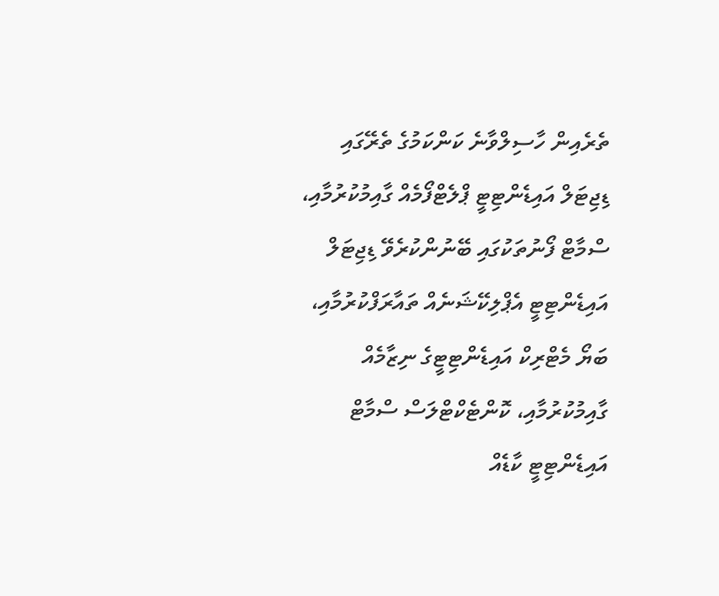ތެރެއިން ހާސިލްވާނެ ކަންކަމުގެ ތެރޭގައި ޑިޖިޓަލް އައިޑެންޓިޓީ ޕްލެޓްފޯމެއް ގާއިމުކުރުމާއި، ސްމާޓް ފޯނުތަކުގައި ބޭނުންކުރެވޭ ޑިޖިޓަލް އައިޑެންޓިޓީ އެޕްލިކޭޝަނެއް ތައާރަފްކުރުމާއި، ބަޔޯ މެޓްރިކް އައިޑެންޓިޓީގެ ނިޒާމެއް ގާއިމުކުރުމާއި، ކޮންޓެކްޓްލަސް ސްމާޓް އައިޑެންޓިޓީ ކާޑެއް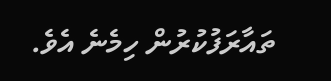ތައާރަފުކުރުން ހިމެނެ އެވެ.